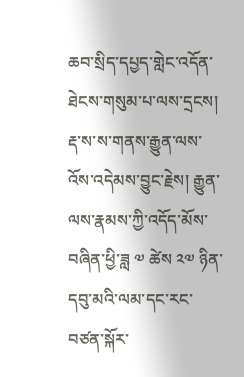ཆབ་སྲིད་དཔྱད་གླེང་འདོན་ཐེངས་གསུམ་པ་ལས་དྲངས།
རྡ་ས་ས་གནས་རྒྱུན་ལས་འོས་འདེམས་བྱུང་རྗེས། རྒྱུན་ལས་རྣམས་ཀྱི་འདོད་མོས་བཞིན་ཕྱི་ཟླ ༧ ཚེས ༢༧ ཉིན་དབུ་མའི་ལམ་དང་རང་བཙན་སྐོར་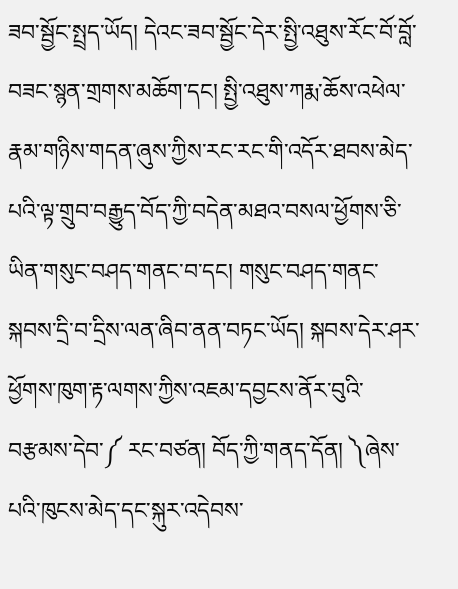ཟབ་སྦྱོང་སྤྲད་ཡོད། དེའང་ཟབ་སྦྱོང་དེར་སྤྱི་འཐུས་རོང་བོ་བློ་བཟང་སྙན་གྲགས་མཆོག་དང། སྤྱི་འཐུས་ཀརྨ་ཆོས་འཕེལ་རྣམ་གཉིས་གདན་ཞུས་ཀྱིས་རང་རང་གི་འདོར་ཐབས་མེད་པའི་ལྟ་གྲུབ་བརྒྱུད་བོད་ཀྱི་བདེན་མཐའ་བསལ་ཕྱོགས་ཅི་ཡིན་གསུང་བཤད་གནང་བ་དང། གསུང་བཤད་གནང་སྐབས་དྲི་བ་དྲིས་ལན་ཞིབ་ནན་བཏང་ཡོད། སྐབས་དེར་ཤར་ཕྱོགས་ཁུག་རྟ་ལགས་ཀྱིས་འཇམ་དབྱངས་ནོར་བུའི་བརྩམས་དེབ་༼ རང་བཙན། བོད་ཀྱི་གནད་དོན། ༽ཞེས་པའི་ཁུངས་མེད་དང་སྐུར་འདེབས་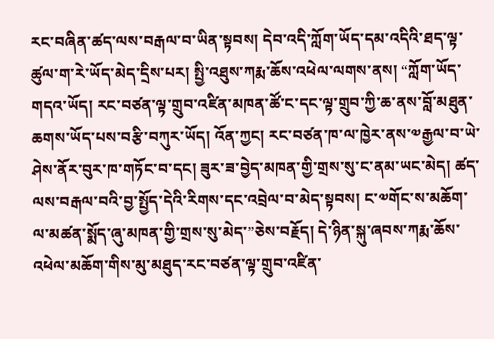རང་བཞིན་ཚད་ལས་བརྒལ་བ་ཡིན་སྟབས། དེབ་འདི་ཀློག་ཡོད་དམ་འདིའི་ཐད་ལྟ་ཚུལ་ག་རེ་ཡོད་མེད་དྲིས་པར། སྤྱི་འཐུས་ཀརྨ་ཆོས་འཕེལ་ལགས་ནས། “ཀློག་ཡོད་གདའ་ཡོད། རང་བཙན་ལྟ་གྲུབ་འཛིན་མཁན་ཚོ་ང་དང་ལྟ་གྲུབ་ཀྱི་ཆ་ནས་བློ་མཐུན་ཆགས་ཡོད་པས་བརྩི་བཀུར་ཡོད། འོན་ཀྱང། རང་བཙན་ཁ་ལ་ཁྱེར་ནས་༧རྒྱལ་བ་ཡེ་ཤེས་ནོར་བུར་ཁ་གཏོང་བ་དང། ཟུར་ཟ་བྱེད་མཁན་གྱི་གྲས་སུ་ང་ནམ་ཡང་མེད། ཚད་ལས་བརྒལ་བའི་བྱ་སྤྱོད་དེའི་རིགས་དང་འབྲེལ་བ་མེད་སྟབས། ང་༧གོང་ས་མཆོག་ལ་མཚན་སྨོད་ཞུ་མཁན་གྱི་གྲས་སུ་མེད་”ཅེས་བརྗོད། དེ་ཉིན་སྐུ་ཞབས་ཀརྨ་ཆོས་འཕེལ་མཆོག་གིས་མུ་མཐུད་རང་བཙན་ལྟ་གྲུབ་འཛིན་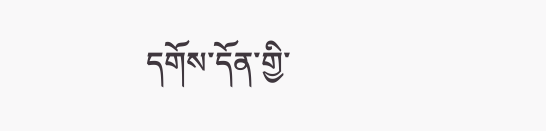དགོས་དོན་གྱི་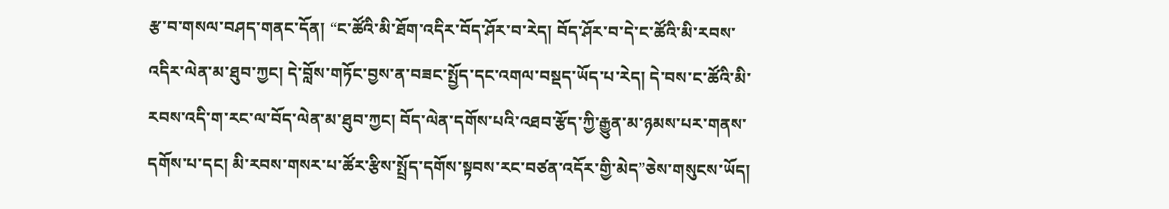རྩ་བ་གསལ་བཤད་གནང་དོན། “ང་ཚོའི་མི་ཐོག་འདིར་བོད་ཤོར་བ་རེད། བོད་ཤོར་བ་དེ་ང་ཚོའི་མི་རབས་འདིར་ལེན་མ་ཐུབ་ཀྱང། དེ་བློས་གཏོང་བྱས་ན་བཟང་སྤྱོད་དང་འགལ་བསྡད་ཡོད་པ་རེད། དེ་བས་ང་ཚོའི་མི་རབས་འདི་ག་རང་ལ་བོད་ལེན་མ་ཐུབ་ཀྱང། བོད་ལེན་དགོས་པའི་འཐབ་རྩོད་ཀྱི་རྒྱུན་མ་ཉམས་པར་གནས་དགོས་པ་དང། མི་རབས་གསར་པ་ཚོར་རྩིས་སྤྲོད་དགོས་སྟབས་རང་བཙན་འདོར་གྱི་མེད”ཅེས་གསུངས་ཡོད།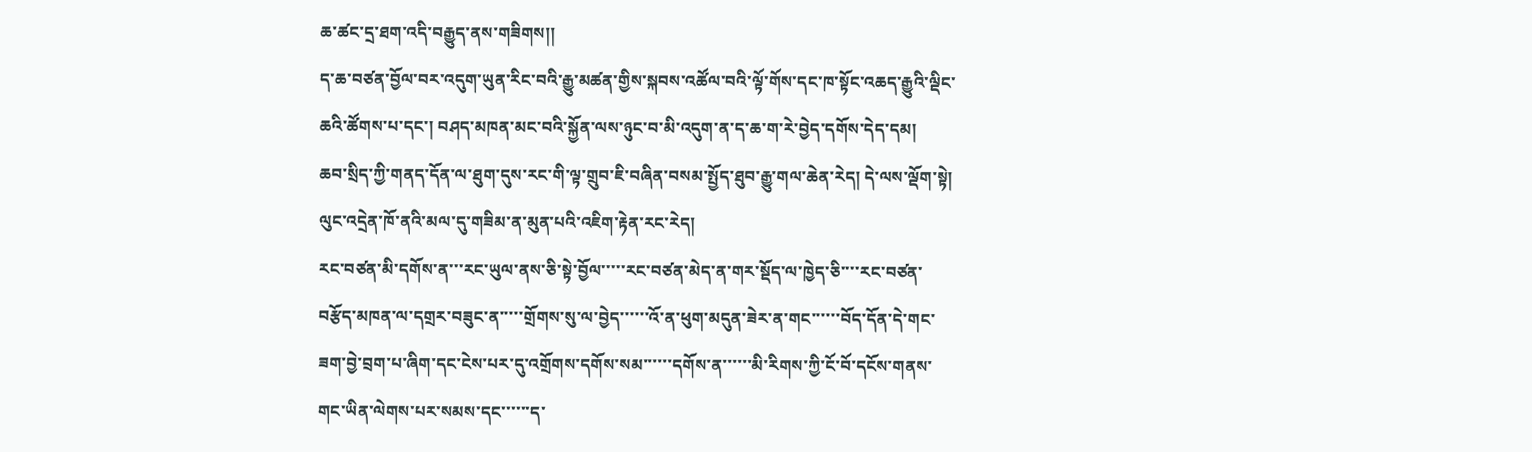ཆ་ཚང་དྲ་ཐག་འདི་བརྒྱུད་ནས་གཟིགས།།
ད་ཆ་བཙན་བྱོལ་བར་འདུག་ཡུན་རིང་བའི་རྒྱུ་མཚན་གྱིས་སྐབས་འཚོལ་བའི་ལྟོ་གོས་དང་ཁ་སྟོང་འཆད་རྒྱུའི་ལྡིང་ཆའི་ཚོགས་པ་དང་། བཤད་མཁན་མང་བའི་སྐྱོན་ལས་ཉུང་བ་མི་འདུག་ན་ད་ཆ་ག་རེ་བྱེད་དགོས་དེད་དམ།
ཆབ་སྲིད་ཀྱི་གནད་དོན་ལ་ཐུག་དུས་རང་གི་ལྟ་གྲུབ་ཇི་བཞིན་བསམ་སྤྱོད་ཐུབ་རྒྱུ་གལ་ཆེན་རེད། དེ་ལས་ལྡོག་སྟེ། ལུང་འདྲེན་ཁོ་ནའི་མལ་དུ་གཟིམ་ན་མུན་པའི་འཇིག་རྟེན་རང་རེད།
རང་བཙན་མི་དགོས་ན་་་རང་ཡུལ་ནས་ཅི་སྟེ་བྱོལ་་་་་རང་བཙན་མེད་ན་གར་སྡོད་ལ་ཁྱེད་ཅི་་་་རང་བཙན་བརྩོད་མཁན་ལ་དགྲར་བཟུང་ན་་་་་གྲོགས་སུ་ལ་བྱེད་་་་་་འོ་ན་ཕུག་མདུན་ཟེར་ན་གང་་་་་་བོད་དོན་དེ་གང་ཟག་བྱེ་བྲག་པ་ཞིག་དང་ངེས་པར་དུ་འགྲོགས་དགོས་སམ་་་་་་དགོས་ན་་་་་་མི་རིགས་ཀྱི་ངོ་བོ་དངོས་གནས་གང་ཡིན་ལེགས་པར་སམས་དང་་་་་་ད་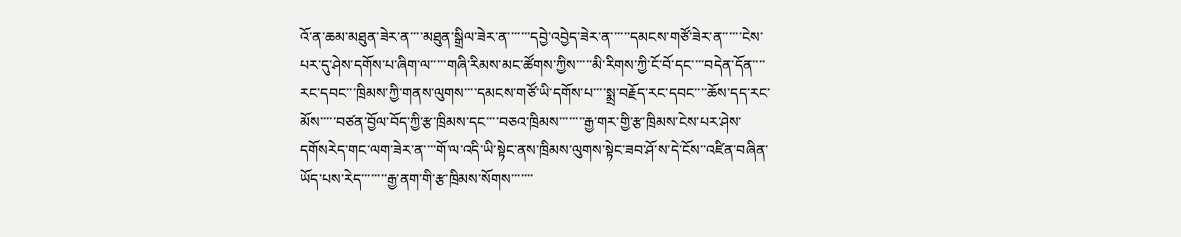འོ་ན་ཆམ་མཐུན་ཟེར་ན་་་་མཐུན་སྒྲིལ་ཟེར་ན་་་་་་་དབྱེ་འབྱེད་ཟེར་ན་་་་་་དམངས་གཙོ་ཟེར་ན་་་་་་ངེས་པར་དུ་ཤེས་དགོས་པ་ཞིག་ལ་་་་་གཞི་རིམས་མང་ཚོགས་ཀྱིས་་་་་མི་རིགས་ཀྱི་ངོ་བོ་དང་་་་བདེན་དོན་་་་རང་དབང་་་ཁྲིམས་ཀྱི་གནས་ལུགས་་་་དམངས་གཙོ་ཡི་དགོས་པ་་་་སྨྲ་བརྗོད་རང་དབང་་་་ཆོས་དད་རང་མོས་་་་་བཙན་བྱོལ་བོད་ཀྱི་རྩ་ཁྲིམས་དང་་་་བཅའ་ཁྲིམས་་་་་་་་རྒྱ་གར་གྱི་རྩ་ཁྲིམས་ངེས་པར་ཤེས་དགོསརེད་གང་ལག་ཟེར་ན་་་་གོ་ལ་འདི་ཡི་སྟེང་ནས་ཁྲིམས་ལུགས་སྟེང་ཟབ་ཤོ་ས་དེ་ངོས་་འཛིན་བཞིན་ཡོད་པས་རེད་་་་་་་་རྒྱ་ནག་གི་རྩ་ཁྲིམས་སོགས་་་་་་་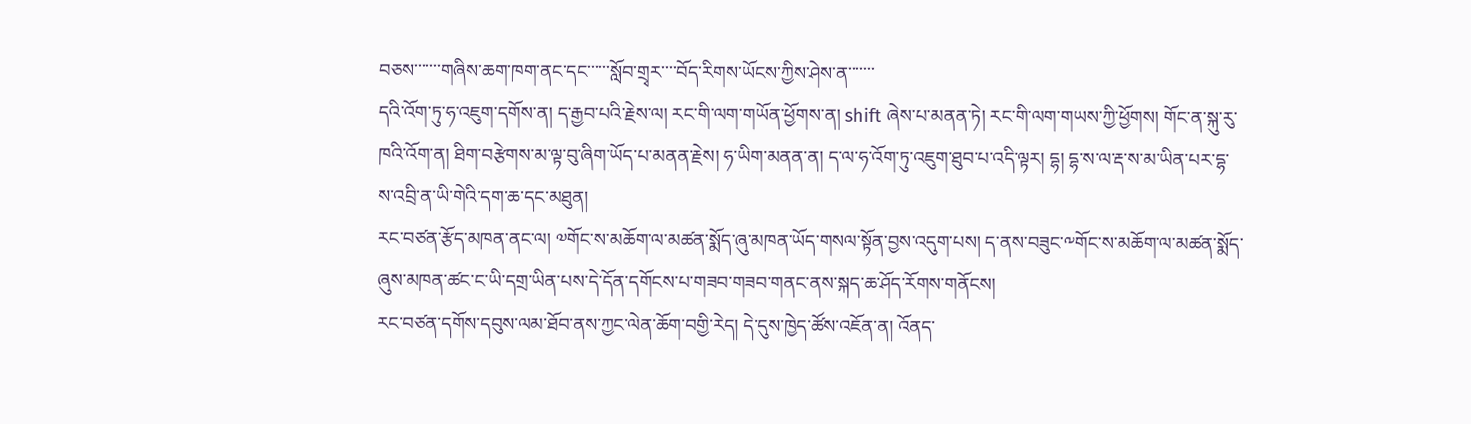བཅས་་་་་་་གཞིས་ཆག་ཁག་ནང་དང་་་་་་སློབ་གྲྭར་་་་བོད་རིགས་ཡོངས་ཀྱིས་ཤེས་ན་་་་་་་
དའི་འོག་ཏུ་ཧ་འཇུག་དགོས་ན། ད་རྒྱབ་པའི་རྗེས་ལ། རང་གི་ལག་གཡོན་ཕྱོགས་ན། shift ཞེས་པ་མནན་ཏེ། རང་གི་ལག་གཡས་ཀྱི་ཕྱོགས། གོང་ན་སྐུ་རུ་ཁའི་འོག་ན། ཐིག་བརྩེགས་མ་ལྟ་བུ་ཞིག་ཡོད་པ་མནན་རྗེས། ཧ་ཡིག་མནན་ན། ད་ལ་ཧ་འོག་ཏུ་འཇུག་ཐུབ་པ་འདི་ལྟར། དྷ། དྷ་ས་ལ་རྡ་ས་མ་ཡིན་པར་དྷ་ས་འབྲི་ན་ཡི་གེའི་དག་ཆ་དང་མཐུན།
རང་བཙན་རྩོད་མཁན་ནང་ལ། ༧གོང་ས་མཆོག་ལ་མཚན་སྨོད་ཞུ་མཁན་ཡོད་གསལ་སྟོན་བྱས་འདུག་པས། ད་ནས་བཟུང་༸གོང་ས་མཆོག་ལ་མཚན་སྨོད་ཞུས་མཁན་ཚང་ང་ཡི་དགྲ་ཡིན་པས་དེ་དོན་དགོངས་པ་གཟབ་གཟབ་གནང་ནས་སྐད་ཆ་ཤོད་རོགས་གནོངས།
རང་བཙན་དགོས་དབུས་ལམ་ཐོབ་ནས་ཀྱང་ལེན་ཆོག་བགྱི་རེད། དེ་དུས་ཁྱེད་ཚོས་འཇོན་ན། འོནད་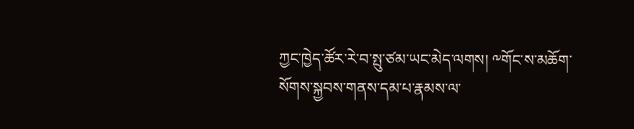ཀྱང་ཁྱེད་ཚོར་རེ་བ་སྤུ་ཙམ་ཡང་མེད་ལགས། ༸གོང་ས་མཆོག་སོགས་སྐྱབས་གནས་དམ་པ་རྣམས་ལ་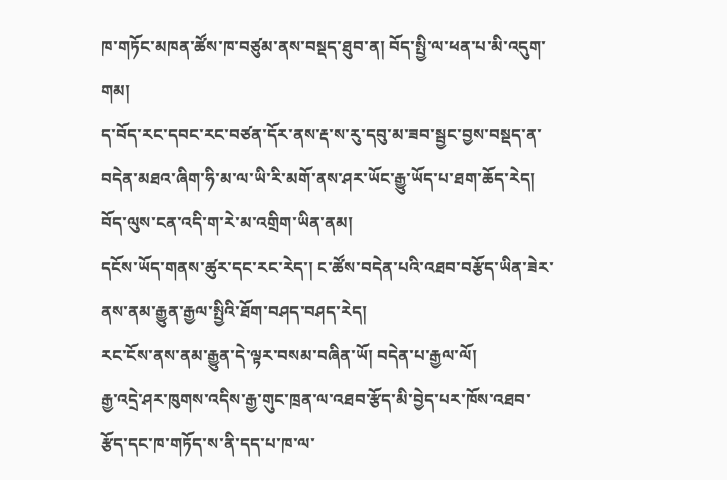ཁ་གཏོང་མཁན་ཚོས་ཁ་བཙུམ་ནས་བསྡད་ཐུབ་ན། བོད་སྤྱི་ལ་ཕན་པ་མི་འདུག་གམ།
ད་བོད་རང་དབང་རང་བཙན་དོར་ནས་རྡ་ས་རུ་དབུ་མ་ཟབ་སྦྱང་བྱས་བསྡད་ན་བདེན་མཐའ་ཞིག་ཧི་མ་ལ་ཡི་རི་མགོ་ནས་ཤར་ཡོང་རྒྱུ་ཡོད་པ་ཐག་ཆོད་རེད། བོད་ལུས་ངན་འདི་ག་རེ་མ་འགྲིག་ཡིན་ནམ།
དངོས་ཡོད་གནས་ཚུར་དང་རང་རེད་། ང་ཚོས་བདེན་པའི་འཐབ་བརྩོད་ཡིན་ཟེར་ནས་ནམ་རྒྱུན་རྒྱལ་སྤྱིའི་ཐོག་བཤད་བཤད་རེད།
རང་ངོས་ནས་ནམ་རྒྱུན་དེ་ལྟར་བསམ་བཞིན་ཡོ། བདེན་པ་རྒྱལ་ལོ།
རྒྱ་འདྲེ་ཤར་ཁུགས་འདིས་རྒྱ་གུང་ཁྲན་ལ་འཐབ་རྩོད་མི་བྱེད་པར་ཁོས་འཐབ་རྩོད་དང་ཁ་གཏོད་ས་ནི་དད་པ་ཁ་ལ་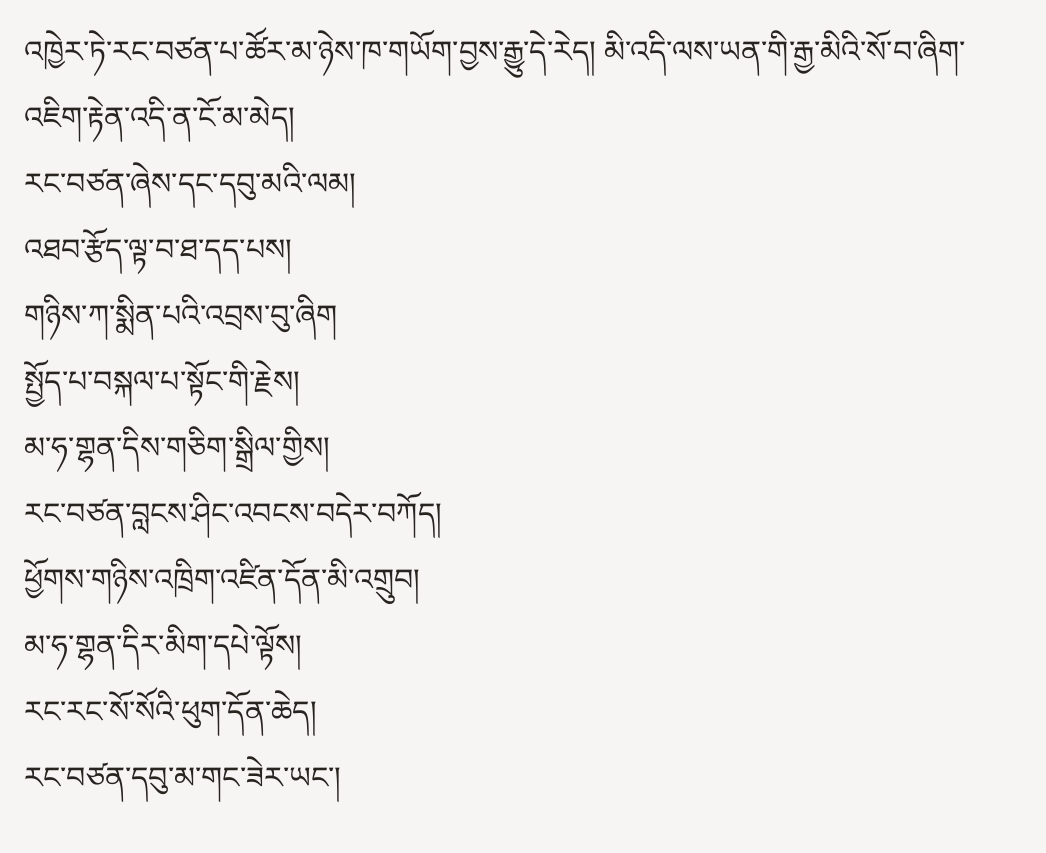འཁྱེར་ཏེ་རང་བཙན་པ་ཚོར་མ་ཉེས་ཁ་གཡོག་བྱས་རྒྱུ་དེ་རེད། མི་འདི་ལས་ཡན་གི་རྒྱ་མིའི་སོ་བ་ཞིག་འཇིག་རྟེན་འདི་ན་ངོ་མ་མེད།
རང་བཙན་ཞེས་དང་དབུ་མའི་ལམ།
འཐབ་རྩོད་ལྟ་བ་ཐ་དད་པས།
གཉིས་ཀ་སྨིན་པའི་འབྲས་བུ་ཞིག
སྤྱོད་པ་བསྐལ་པ་སྟོང་གི་རྗེས།
མ་ཧ་གྷན་དིས་གཅིག་སྒྲིལ་གྱིས།
རང་བཙན་བླངས་ཤིང་འབངས་བདེར་བཀོད།
ཕྱོགས་གཉིས་འཁྲིག་འཛིན་དོན་མི་འགྲུབ།
མ་ཧ་གྷན་དིར་མིག་དཔེ་ལྟོས།
རང་རང་སོ་སོའི་ཕུག་དོན་ཆེད།
རང་བཙན་དབུ་མ་གང་ཟེར་ཡང་།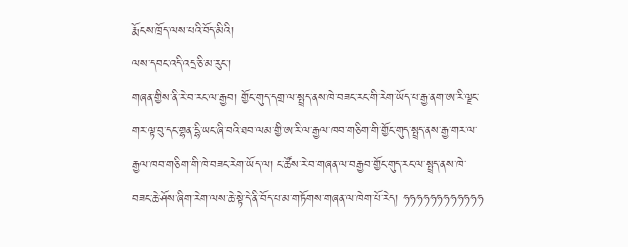རྨོངས་ཁྲོད་ལས་པའི་བོད་མིའི།
ལས་དབང་འདི་འདྲ་ཅི་མ་རུང་།
གཞན་གྱིས་ནི་རེ་བ་རང་ལ་རྒྱབ། གྱོང་གུད་དགྲ་ལ་སྤྲད་ནས་ཁེ་བཟང་རང་གི་རེག་ཡོད་པ་རྒྱ་ནག་ཨ་རི་ལྗང་གར་ལྟ་བུ་དང་གྷན་དྷི་ཡང་ཞི་བའི་ཐབ་ལམ་གྱི་ཨ་རི་ལ་རྒྱལ་ཁབ་གཅིག་གི་གྱོང་གུད་སྤྲད་ནས་རྒྱ་གར་ལ་རྒྱལ་ཁབ་གཅིག་གི་ཁེ་བཟང་རེག་ཡོད་ལ། ང་ཚོས་རེ་བ་གཞན་ལ་བརྒྱབ་གྱོང་གུད་རང་ལ་སྤྲད་ནས་ཁེ་བཟང་ཆེ་ཤོས་ཞིག་རེག་ལས་ཆེ་སྟེ་དེ་ནི་བོད་པ་མ་གཏོགས་གཞན་ལ་ཁེག་པོ་རེད། ཧཧཧཧཧཧཧཧཧཧཧཧ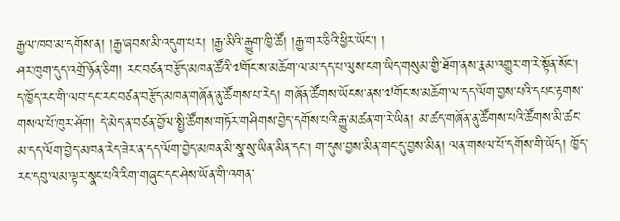རྒྱལ་ཁབ་མ་དགོས་ན། །རྒྱ་ཞབས་མི་འདུག་པར། །རྒྱ་མིའི་རྒྱུག་ཁྱི་ཚོ། །རྒྱ་གར་ཅིའི་ཕྱིར་ཡོང་། །
ཤར་ཁུག་དུད་འགྲོ་ཉོན་ཅིག། རང་བཙན་བརྩོད་མཁན་ཚོའི་༧གོང་ས་མཆོག་ལ་མ་དད་པ་ལུས་ངག་ཡིད་གསུམ་གྱི་ཐོག་ནས་རྣམ་འགྱུར་ག་རེ་སྟོན་སོང། ད་ཁྱོད་རང་གི་ལབ་དང་རང་བཙན་བརྩོད་མཁན་གཞོན་ནུ་ཚོགས་པ་རེད། གཞོན་ཚོགས་ཡོངས་ནས་༧གོང་ས་མཆོག་ལ་དད་ལོག་བྱས་པའི་དཔང་རྟགས་གསལ་པོ་ཁུར་ཤོག། དེ་མེད་ན་བཙན་བྱོལ་སྤྱི་ཚོགས་གཏོར་གཤིགས་བྱེད་དགོས་པའི་རྒྱུ་མཚན་ག་རེ་ཡིན། མ་ཚད་གཞོན་ནུ་ཚོགས་པའི་ཚོགས་མི་ཚང་མ་དད་ལོག་བྱེད་མཁན་རེད་ཟེར་ན་དད་ལོག་བྱེད་མཁན་མི་སྣ་སུ་ཡིན་མིན་དང། ག་དུས་བྱས་མིན་གང་དུ་བྱས་མིན། ལན་གསལ་པོ་དགོས་གི་ཡོད། ཁྱོད་རང་དབུ་ལམ་ལྟར་སྣང་པའི་རིག་གཞུང་དང་ཤེས་ཡོན་གི་འགན་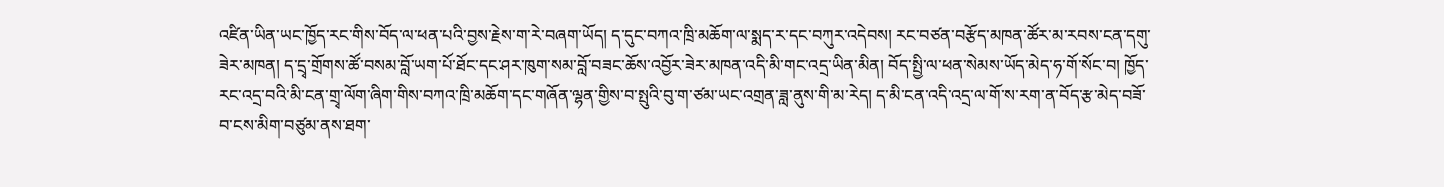འཛིན་ཡིན་ཡང་ཁྱོད་རང་གིས་བོད་ལ་ཕན་པའི་བྱས་རྗེས་ག་རེ་བཞག་ཡོད། ད་དུང་བཀའ་ཁྲི་མཆོག་ལ་སྨད་ར་དང་བཀུར་འདེབས། རང་བཙན་བརྩོད་མཁན་ཚོར་མ་རབས་ངན་དགུ་ཟེར་མཁན། ད་དྲྭ་གྲོགས་ཚོ་བསམ་བློ་ཡག་པོ་ཐོང་དང་ཤར་ཁུག་སམ་བློ་བཟང་ཆོས་འབྱོར་ཟེར་མཁན་འདི་མི་གང་འདྲ་ཡིན་མིན། བོད་སྤྱི་ལ་ཕན་སེམས་ཡོད་མེད་ཧ་གོ་སོང་བ། ཁྱོད་རང་འདྲ་བའི་མི་ངན་གྲྭ་ལོག་ཞིག་གིས་བཀའ་ཁྲི་མཆོག་དང་གཞོན་ལྷན་གྱིས་བ་སྤུའི་བུ་ག་ཙམ་ཡང་འགྲན་ཟླ་ནུས་གི་མ་རེད། ད་མི་ངན་འདི་འདྲ་ལ་གོ་ས་རག་ན་བོད་རྩ་མེད་བཟོ་བ་ངས་མིག་བཙུམ་ནས་ཐག་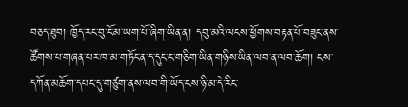བཅད་ཐུབ། ཁྱོད་རང་བུ་ངོ་མ་ཡག་པོ་ཞིག་ཡིན་ན། དབུ་མའི་ལངས་ཕྱོགས་བརྟན་པོ་བཟུང་ནས་ཚོགས་པ་གཞན་པར་ཁ་མ་གཏོང་ན་ད་དུང་ང་གཅིག་ཡིན་གཉིས་ཡིན་ལབ་ན་ལབ་ཆོག། ངས་དཀོན་མཆོག་དཔང་དུ་གཙུག་ནས་ལབ་གི་ཡོད་ངས་ཉི་མ་དེ་རིང་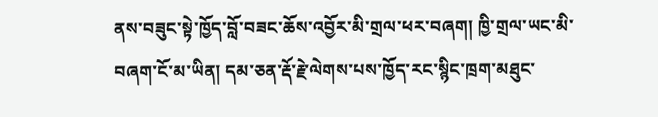ནས་བཟུང་སྟེ་ཁྱོད་བློ་བཟང་ཆོས་འབྱོར་མི་གྲལ་ཕར་བཞག། ཁྱི་གྲལ་ཡང་མི་བཞག་ངོ་མ་ཡིན། དམ་ཅན་རྡོ་རྗེ་ལེགས་པས་ཁྱོད་རང་སྙིང་ཁྲག་མཐུང་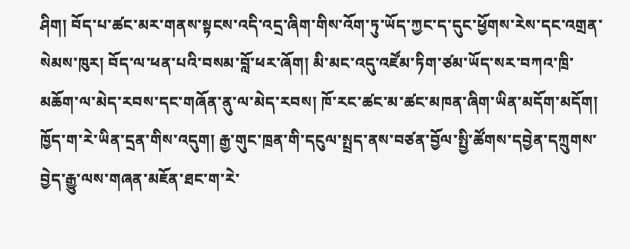ཤིག། བོད་པ་ཚང་མར་གནས་སྟངས་འདི་འདྲ་ཞིག་གིས་འོག་ཏུ་ཡོད་ཀྱང་ད་དུང་ཕྱོགས་རེས་དང་འགྲན་སེམས་ཁུར། བོད་ལ་ཕན་པའི་བསམ་བློ་ཕར་ཞོག། མི་མང་འདུ་འཛོམ་ཏིག་ཙམ་ཡོད་སར་བཀའ་ཁྲི་མཆོག་ལ་མེད་རབས་དང་གཞོན་ནུ་ལ་མེད་རབས། ཁོ་རང་ཚང་མ་ཚང་མཁན་ཞིག་ཡིན་མདོག་མདོག། ཁྱོད་ག་རེ་ཡིན་དྲན་གིས་འདུག། རྒྱ་གུང་ཁྲན་གི་དངུལ་སྤྲད་ནས་བཙན་བྱོལ་སྤྱི་ཚོགས་དབྱེན་དཀྲུགས་བྱེད་རྒྱུ་ལས་གཞན་མཇོན་ཐང་ག་རེ་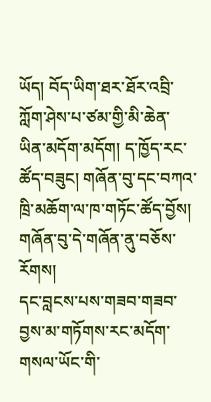ཡོད། བོད་ཡིག་ཐར་ཐོར་འབྲི་ཀློག་ཤེས་པ་ཙམ་གྱི་མི་ཆེན་ཡིན་མདོག་མདོག། ད་ཁྱོད་རང་ཚོད་བཟུང། གཞོན་བུ་དང་བཀའ་ཁྲི་མཆོག་ལ་ཁ་གཏོང་ཚོད་བྱོས།
གཞོན་བུ་དེ་གཞོན་ནུ་བཅོས་རོགས།
དང་བླངས་པས་གཟབ་གཟབ་བྱས་མ་གཏོགས་རང་མདོག་གསལ་ཡོང་གི་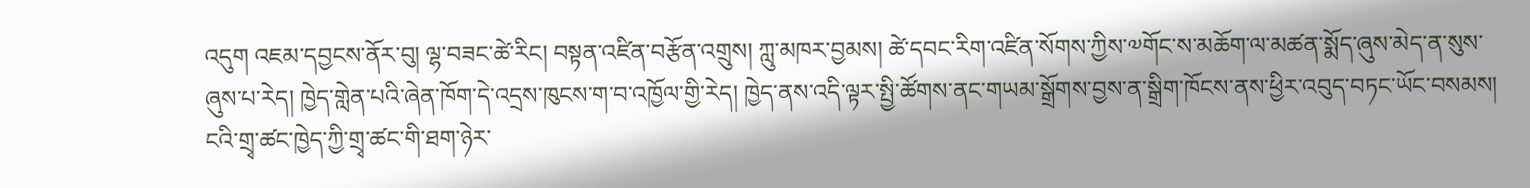འདུག འཇམ་དབྱངས་ནོར་བུ། ལྷ་བཟང་ཚེ་རིང། བསྟན་འཛིན་བརྩོན་འགྲུས། ཀླུ་མཁར་བྱམས། ཚེ་དབང་རིག་འཛིན་སོགས་ཀྱིས་༧གོང་ས་མཆོག་ལ་མཚན་སྨོད་ཞུས་མེད་ན་སུས་ཞུས་པ་རེད། ཁྱེད་གླེན་པའི་ཞེན་ཁོག་དེ་འདྲས་ཁུངས་ག་བ་འཁྱོལ་གྱི་རེད། ཁྱེད་ནས་འདི་ལྟར་སྤྱི་ཚོགས་ནང་གཡམ་སྒྲོགས་བྱས་ན་སྒྲིག་ཁོངས་ནས་ཕྱིར་འབུད་བཏང་ཡོང་བསམས། ངའི་གྲྭ་ཚང་ཁྱེད་ཀྱི་གྲྭ་ཚང་གི་ཐག་ཉེར་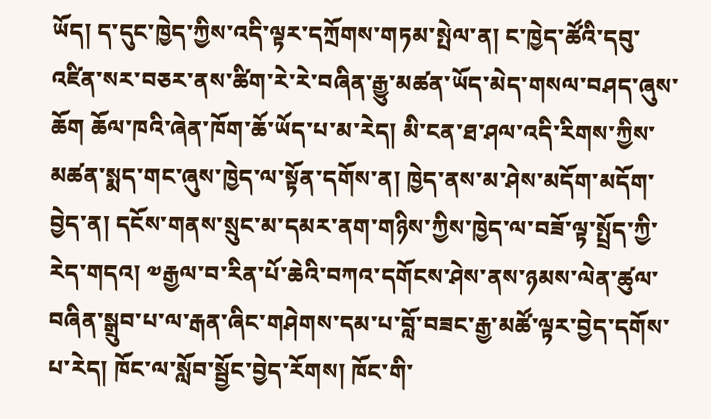ཡོད། ད་དུང་ཁྱེད་ཀྱིས་འདི་ལྟར་དཀྲོགས་གཏམ་སྤེལ་ན། ང་ཁྱེད་ཚོའི་དབུ་འཛིན་སར་བཅར་ནས་ཚིག་རེ་རེ་བཞིན་རྒྱུ་མཚན་ཡོད་མེད་གསལ་བཤད་ཞུས་ཆོག ཆོལ་ཁའི་ཞེན་ཁོག་ཆོ་ཡོད་པ་མ་རེད། མི་ངན་ཐ་ཤལ་འདི་རིགས་ཀྱིས་མཚན་སྨད་གང་ཞུས་ཁྱེད་ལ་སྟོན་དགོས་ན། ཁྱེད་ནས་མ་ཤེས་མདོག་མདོག་བྱེད་ན། དངོས་གནས་སྲུང་མ་དམར་ནག་གཉིས་ཀྱིས་ཁྱེད་ལ་བཟོ་ལྟ་སྤྲོད་ཀྱི་རེད་གདའ། ༧རྒྱལ་བ་རིན་པོ་ཆེའི་བཀའ་དགོངས་ཤེས་ནས་ཉམས་ལེན་ཚུལ་བཞིན་སྒྲུབ་པ་ལ་རྒན་ཞིང་གཤེགས་དམ་པ་བློ་བཟང་རྒྱ་མཚོ་ལྟར་བྱེད་དགོས་པ་རེད། ཁོང་ལ་སློབ་སྦྱོང་བྱེད་རོགས། ཁོང་གི་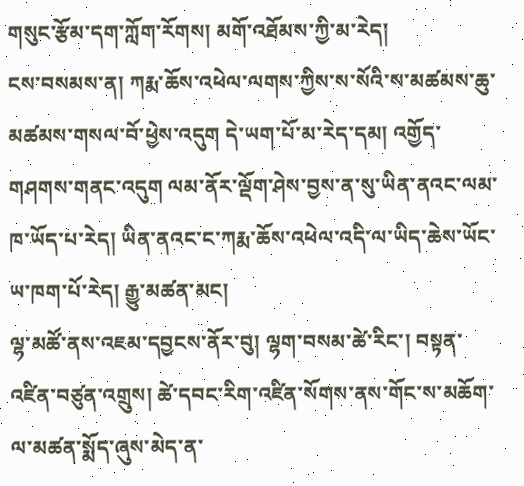གསུང་རྩོམ་དག་ཀློག་རོགས། མགོ་འཐོམས་ཀྱི་མ་རེད།
ངས་བསམས་ན། ཀརྨ་ཆོས་འཕེལ་ལགས་ཀྱིས་ས་སོའི་ས་མཚམས་ཆུ་མཚམས་གསལ་བོ་ཕྱེས་འདུག དེ་ཡག་པོ་མ་རེད་དམ། འགྱོད་གཤགས་གནང་འདུག ལམ་ནོར་ལྡོག་ཤེས་བྱས་ན་སུ་ཡིན་ནའང་ལམ་ཁ་ཡོད་པ་རེད། ཡིན་ནའང་ང་ཀརྨ་ཆོས་འཕེལ་འདི་ལ་ཡིད་ཆེས་ཡོང་ཡ་ཁག་པོ་རེད། རྒྱུ་མཚན་མང།
ལྷ་མཚོ་ནས་འཇམ་དབྱངས་ནོར་བུ། ལྷག་བསམ་ཚེ་རིང་། བསྟན་འཛིན་བཙུན་འགྲུས། ཚེ་དབང་རིག་འཛིན་སོགས་ནས་གོང་ས་མཆོག་ལ་མཚན་སྨོད་ཞུས་མེད་ན་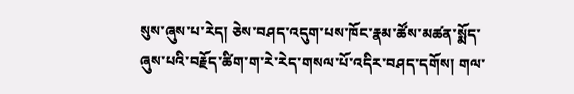སུས་ཞུས་པ་རེད། ཅེས་བཤད་འདུག་པས་ཁོང་རྣམ་ཚོས་མཚན་སྨོད་ཞུས་པའི་བརྗོད་ཚིག་ག་རེ་རེད་གསལ་པོ་འདིར་བཤད་དགོས། གལ་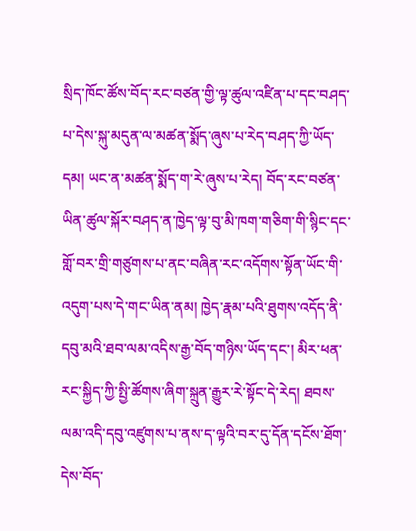སྲིད་ཁོང་ཚོས་བོད་རང་བཙན་གྱི་ལྟ་ཚུལ་འཛིན་པ་དང་བཤད་པ་དེས་སྐུ་མདུན་ལ་མཚན་སྨོད་ཞུས་པ་རེད་བཤད་ཀྱི་ཡོད་དམ། ཡང་ན་མཚན་སྨོད་ག་རེ་ཞུས་པ་རེད། བོད་རང་བཙན་ཡིན་ཚུལ་སྐོར་བཤད་ན་ཁྱེད་ལྟ་བུ་མི་ཁག་གཅིག་གི་སྙིང་དང་གློ་བར་གྲི་གཙུགས་པ་ནང་བཞིན་རང་འདོགས་སྟོན་ཡོང་གི་འདུག་པས་དེ་གང་ཡིན་ནམ། ཁྱེད་རྣམ་པའི་ཐུགས་འདོད་ནི་དབུ་མའི་ཐབ་ལམ་འདིས་རྒྱ་བོད་གཉིས་ཡོད་དང་། མིར་ཕན་རང་སྐྱིད་ཀྱི་སྤྱི་ཚོགས་ཞིག་སྐྲུན་རྒྱུར་རེ་སྟོང་དེ་རེད། ཐབས་ལམ་འདི་དབུ་འཛུགས་པ་ནས་ད་ལྟའི་བར་དུ་དོན་དངོས་ཐོག་དེས་བོད་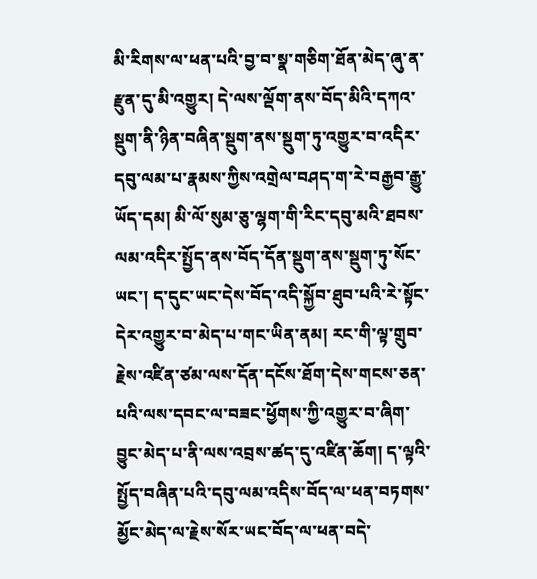མི་རིགས་ལ་ཕན་པའི་བྱ་བ་སྣ་གཅིག་ཐོན་མེད་ཞུ་ན་རྫུན་དུ་མི་འགྱུར། དེ་ལས་ལྡོག་ནས་བོད་མིའི་དཀའ་སྡུག་ནི་ཉིན་བཞིན་སྡུག་ནས་སྡུག་ཏུ་འགྱུར་བ་འདིར་དབུ་ལམ་པ་རྣམས་ཀྱིས་འགྲེལ་བཤད་ག་རེ་བརྒྱབ་རྒྱུ་ཡོད་དམ། མི་ལོ་སུམ་ཅུ་ལྷག་གི་རིང་དབུ་མའི་ཐབས་ལམ་འདིར་སྤྱོད་ནས་བོད་དོན་སྡུག་ནས་སྡུག་ཏུ་སོང་ཡང་། ད་དུང་ཡང་དེས་བོད་འདི་སྐྱོབ་ཐུབ་པའི་རེ་སྟོང་དེར་འགྱུར་བ་མེད་པ་གང་ཡིན་ནམ། རང་གི་ལྟ་གྲུབ་རྗེས་འཛིན་ཙམ་ལས་དོན་དངོས་ཐོག་དེས་གངས་ཅན་པའི་ལས་དབང་ལ་བཟང་ཕྱོགས་ཀྱི་འགྱུར་བ་ཞིག་བྱུང་མེད་པ་ནི་ལས་འབྲས་ཚད་དུ་འཛིན་ཆོག། ད་ལྟའི་སྤྱོད་བཞིན་པའི་དབུ་ལམ་འདིས་བོད་ལ་ཕན་བཏགས་མྱོང་མེད་ལ་རྗེས་སོར་ཡང་བོད་ལ་ཕན་བདེ་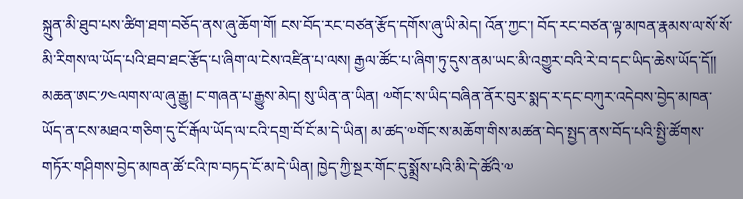སྐྲུན་མི་ཐུབ་པས་ཚིག་ཐག་བཅོད་ནས་ཞུ་ཆོག་གོ། ངས་བོད་རང་བཙན་རྩོད་དགོས་ཞུ་ཡི་མེད། འོན་ཀྱང་། བོད་རང་བཙན་ལྟ་མཁན་རྣམས་ལ་སོ་སོ་མི་རིགས་ལ་ཡོད་པའི་ཐབ་ཐང་རྩོད་པ་ཞིག་ལ་ངེས་འཛིན་པ་ལས། རྒྱལ་ཚོང་པ་ཞིག་ཏུ་དུས་ནམ་ཡང་མི་འགྱུར་བའི་རེ་བ་དང་ཡིད་ཆེས་ཡོད་དོ།།
མཆན་ཨང་༡༤ལགས་ལ་ཞུ་རྒྱུ། ང་གཞན་པ་རྒྱུས་མེད། སུ་ཡིན་ན་ཡིན། ༧གོང་ས་ཡིད་བཞིན་ནོར་བུར་སྨད་ར་དང་བཀུར་འདེབས་བྱེད་མཁན་ཡོད་ན་ངས་མཐའ་གཅིག་དུ་ངོ་རྒོལ་ཡོད་ལ་ངའི་དགྲ་བོ་ངོ་མ་དེ་ཡིན། མ་ཚད་༧གོང་ས་མཆོག་གིས་མཚན་བེད་སྤྱད་ནས་བོད་པའི་སྤྱི་ཚོགས་གཏོར་གཤིགས་བྱེད་མཁན་ཚོ་ངའི་ཁ་བཏད་ངོ་མ་དེ་ཡིན། ཁྱེད་ཀྱི་སྔར་གོང་དུ་སྨྲོས་པའི་མི་དེ་ཚོའི་༧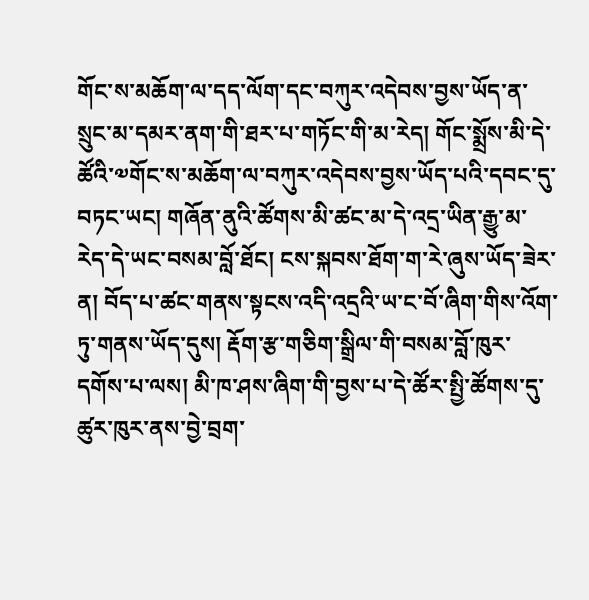གོང་ས་མཆོག་ལ་དད་ལོག་དང་བཀུར་འདེབས་བྱས་ཡོད་ན་སྲུང་མ་དམར་ནག་གི་ཐར་པ་གཏོང་གི་མ་རེད། གོང་སྨྲོས་མི་དེ་ཚོའི་༧གོང་ས་མཆོག་ལ་བཀུར་འདེབས་བྱས་ཡོད་པའི་དབང་དུ་བཏང་ཡང། གཞོན་ནུའི་ཚོགས་མི་ཚང་མ་དེ་འདྲ་ཡིན་རྒྱུ་མ་རེད་དེ་ཡང་བསམ་བློ་ཐོང། ངས་སྐབས་ཐོག་ག་རེ་ཞུས་ཡོད་ཟེར་ན། བོད་པ་ཚང་གནས་སྟངས་འདི་འདྲའི་ཡ་ང་བོ་ཞིག་གིས་འོག་ཏུ་གནས་ཡོད་དུས། རྡོག་རྩ་གཅིག་སྒྲིལ་གི་བསམ་བློ་ཁུར་དགོས་པ་ལས། མི་ཁ་ཤས་ཞིག་གི་བྱས་པ་དེ་ཚོར་སྤྱི་ཚོགས་དུ་ཚུར་ཁུར་ནས་བྱེ་བྲག་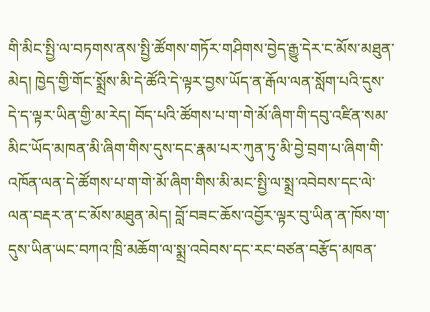གི་མིང་སྤྱི་ལ་བཏགས་ནས་སྤྱི་ཚོགས་གཏོར་གཤིགས་བྱེད་རྒྱུ་དེར་ང་མོས་མཐུན་མེད། ཁྱེད་གྱི་གོང་སྨྲོས་མི་དེ་ཚོའི་དེ་ལྟར་བྱས་ཡོད་ན་རྒོལ་ལན་སློག་པའི་དུས་དེ་ད་ལྟར་ཡིན་གྱི་མ་རེད། བོད་པའི་ཚོགས་པ་ག་གེ་མོ་ཞིག་གི་དབུ་འཛིན་སམ་མིང་ཡོད་མཁན་མི་ཞིག་གིས་དུས་དང་རྣམ་པར་ཀུན་ཏུ་མི་བྱེ་བྲག་པ་ཞིག་གི་འཁོན་ལན་དེ་ཚོགས་པ་ག་གེ་མོ་ཞིག་གིས་མི་མང་སྤྱི་ལ་སྨྲ་འབེབས་དང་ལེ་ལན་བརྡར་ན་ང་མོས་མཐུན་མེད། བློ་བཟང་ཆོས་འབྱོར་ལྟར་བུ་ཡིན་ན་ཁོས་ག་དུས་ཡིན་ཡང་བཀའ་ཁྲི་མཆོག་ལ་སྨྲ་འབེབས་དང་རང་བཙན་བརྩོད་མཁན་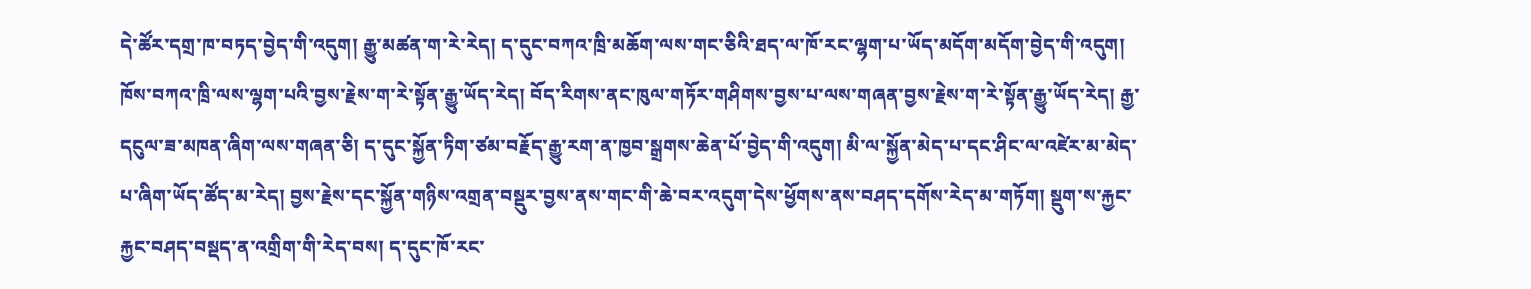དེ་ཚོར་དགྲ་ཁ་བཏད་བྱེད་གི་འདུག། རྒྱུ་མཚན་ག་རེ་རེད། ད་དུང་བཀའ་ཁྲི་མཆོག་ལས་གང་ཅིའི་ཐད་ལ་ཁོ་རང་ལྷག་པ་ཡོད་མདོག་མདོག་བྱེད་གི་འདུག། ཁོས་བཀའ་ཁྲི་ལས་ལྷག་པའི་བྱས་རྗེས་ག་རེ་སྟོན་རྒྱུ་ཡོད་རེད། བོད་རིགས་ནང་ཁུལ་གཏོར་གཤིགས་བྱས་པ་ལས་གཞན་བྱས་རྗེས་ག་རེ་སྟོན་རྒྱུ་ཡོད་རེད། རྒྱ་དངུལ་ཟ་མཁན་ཞིག་ལས་གཞན་ཅི། ད་དུང་སྐྱོན་ཏིག་ཙམ་བརྗོད་རྒྱུ་རག་ན་ཁྱབ་སྒྲགས་ཆེན་པོ་བྱེད་གི་འདུག། མི་ལ་སྐྱོན་མེད་པ་དང་ཤིང་ལ་འཛེར་མ་མེད་པ་ཞིག་ཡོད་ཚོད་མ་རེད། བྱས་རྗེས་དང་སྐྱོན་གཉིས་འགྲན་བསྡུར་བྱས་ནས་གང་གི་ཆེ་བར་འདུག་དེས་ཕྱོགས་ནས་བཤད་དགོས་རེད་མ་གཏོག། སྡུག་ས་རྐྱང་རྐྱང་བཤད་བསྡད་ན་འགྲིག་གི་རེད་བས། ད་དུང་ཁོ་རང་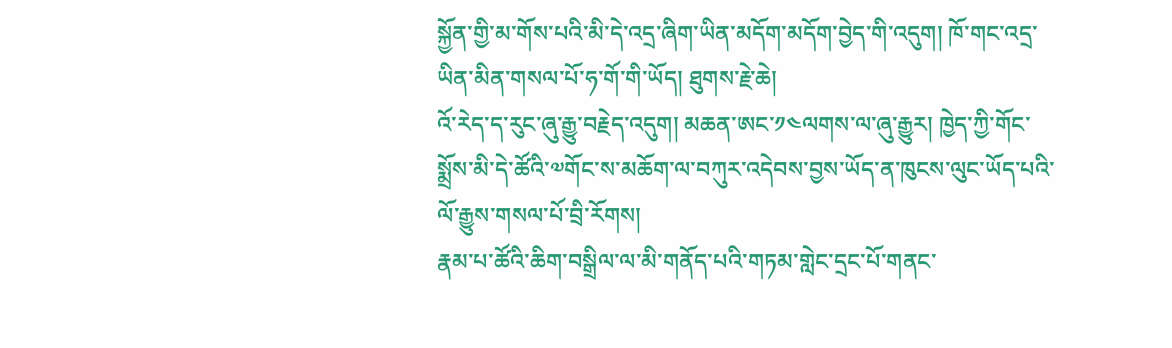སྐྱོན་གྱི་མ་གོས་པའི་མི་དེ་འདྲ་ཞིག་ཡིན་མདོག་མདོག་བྱེད་གི་འདུག། ཁོ་གང་འདྲ་ཡིན་མིན་གསལ་པོ་ཧ་གོ་གི་ཡོད། ཐུགས་རྗེ་ཆེ།
འོ་རེད་ད་རུང་ཞུ་རྒྱུ་བརྗེད་འདུག། མཆན་ཨང་༡༤ལགས་ལ་ཞུ་རྒྱུར། ཁྱེད་ཀྱི་གོང་སྨྲོས་མི་དེ་ཚོའི་༧གོང་ས་མཆོག་ལ་བཀུར་འདེབས་བྱས་ཡོད་ན་ཁུངས་ལུང་ཡོད་པའི་ལོ་རྒྱུས་གསལ་པོ་བྲི་རོགས།
རྣམ་པ་ཚོའི་ཆིག་བསྒྲིལ་ལ་མི་གནོད་པའི་གཏམ་གླེང་དྲང་པོ་གནང་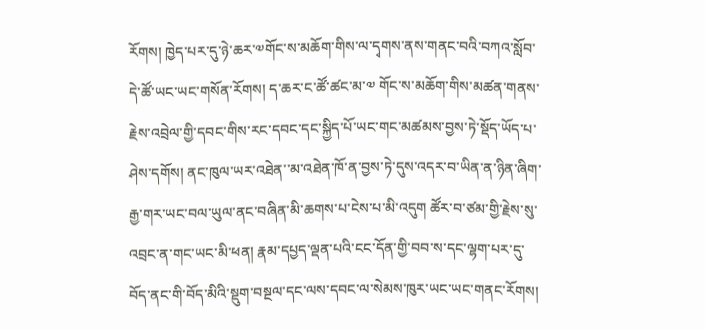རོགས། ཁྱེད་པར་དུ་ཉེ་ཆར་༧གོང་ས་མཆོག་གིས་ལ་དྭགས་ནས་གནང་བའི་བཀའ་སློབ་དེ་ཚོ་ཡང་ཡང་གསོན་རོགས། ད་ཆར་ང་ཚོ་ཚང་མ་༧ གོང་ས་མཆོག་གིས་མཚན་གནས་རྗེས་འབྲེལ་གྱི་དབང་གིས་རང་དབང་དང་སྐྱིད་པོ་ཡང་གང་མཚམས་བྱས་ཏེ་སྡོད་ཡོད་པ་ཤེས་དགོས། ནང་ཁུལ་ཡར་འཐེན་་མ་འཐེན་ཁོ་ན་བྱས་ཏེ་དུས་འདར་བ་ཡིན་ན་ཉིན་ཞིག་རྒྱ་གར་ཡང་བལ་ཡུལ་ནང་བཞིན་མི་ཆགས་པ་ངེས་པ་མི་འདུག ཚོར་བ་ཙམ་གྱི་རྗེས་སུ་འབྲང་ན་གང་ཡང་མི་ཕན། རྣམ་དཔྱད་ལྡན་པའི་ངང་དོན་གྱི་བབ་ས་དང་ལྷག་པར་དུ་བོད་ནང་གི་བོད་མིའི་སྡུག་བསྔལ་དང་ལས་དབང་ལ་སེམས་ཁུར་ཡང་ཡང་གནང་རོགས།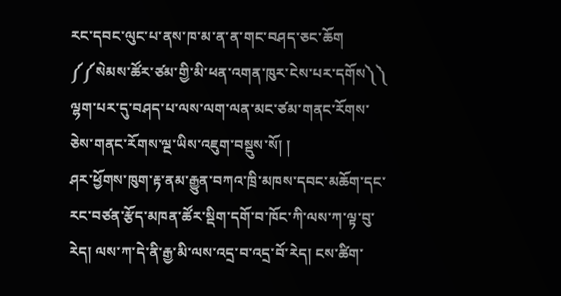རང་དབང་ལུང་པ་ནས་ཁ་མ་ན་ན་གང་བཤད་ཅང་ཆོག ༼༼སེམས་ཚོར་ཙམ་གྱི་མི་ཕན་འགན་ཁུར་ངེས་པར་དགོས༽༽ ལྷག་པར་དུ་བཤད་པ་ལས་ལག་ལན་མང་ཙམ་གནང་རོགས་ཅེས་གནང་རོགས་ལྔ་ཡིས་འཇུག་བསྡུས་སོ། །
ཤར་ཕྱོགས་ཁུག་རྟ་ནམ་རྒྱུན་བཀའ་ཁྲི་མཁས་དབང་མཆོག་དང་རང་བཙན་རྩོད་མཁན་ཚོར་སྡིག་དགོ་བ་ཁོང་ཀི་ལས་ཀ་ལྟ་བུ་རེད། ལས་ཀ་དེ་ནི་རྒྱ་མི་ལས་འདྲ་བ་འདྲ་བོ་རེད། ངས་ཚིག་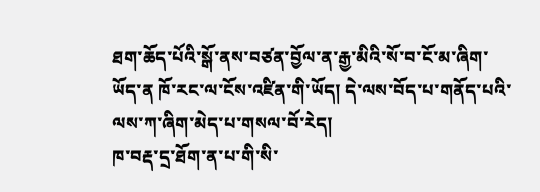ཐག་ཆོད་པོའི་སྒོ་ནས་བཙན་བྱོལ་ན་རྒྱ་མིའི་སོ་བ་ངོ་མ་ཞིག་ཡོད་ན ཁོ་རང་ལ་ངོས་འཛིན་གི་ཡོད། དེ་ལས་བོད་པ་གནོད་པའི་ལས་ཀ་ཞིག་མེད་པ་གསལ་བོ་རེད།
ཁ་བརྡ་དྲ་ཐོག་ན་པ་གི་སི་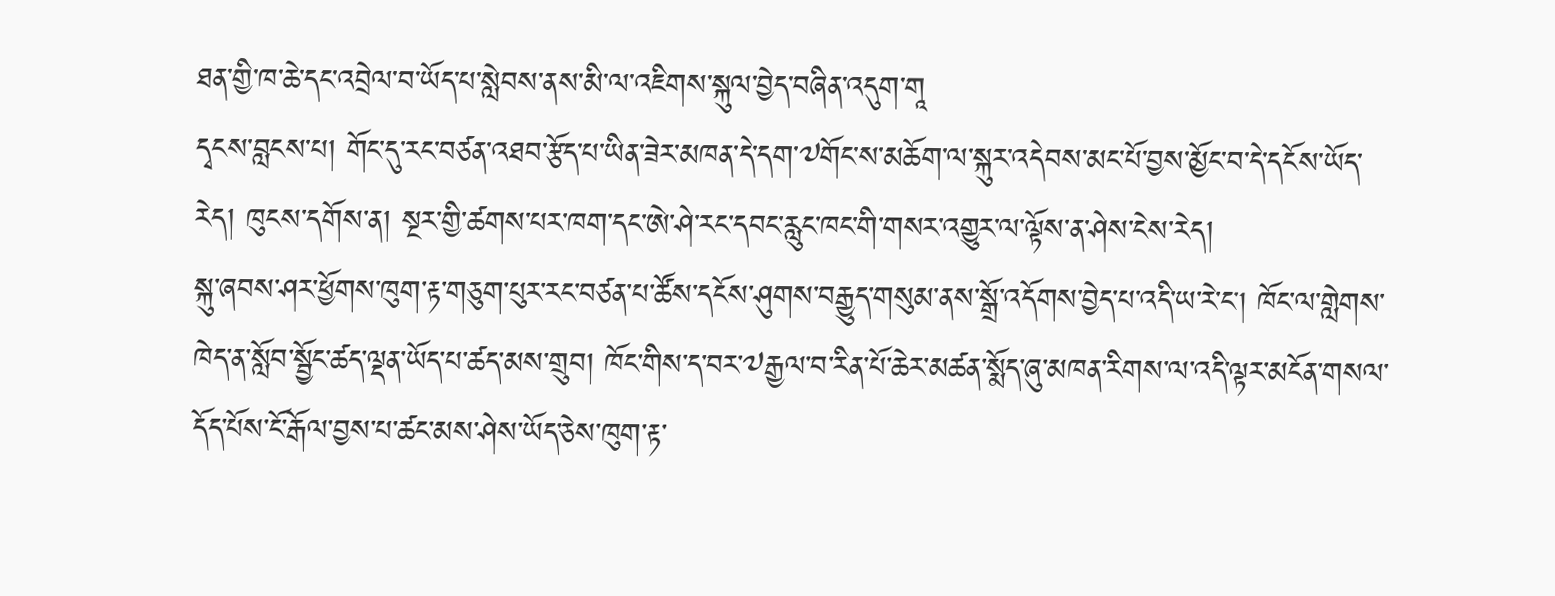ཐན་གྱི་ཁ་ཆེ་དང་འབྲེལ་བ་ཡོད་པ་སླེབས་ནས་མི་ལ་འཇིགས་སྐུལ་བྱེད་བཞིན་འདུག་གཱ
དྭངས་བླངས་པ། གོང་དུ་རང་བཙན་འཐབ་རྩོད་པ་ཡིན་ཟེར་མཁན་དེ་དག་༧གོང་ས་མཆོག་ལ་སྐུར་འདེབས་མང་པོ་བྱས་མྱོང་བ་དེ་དངོས་ཡོད་རེད། ཁུངས་དགོས་ན། སྔར་གྱི་ཚགས་པར་ཁག་དང་ཨེ་ཤེ་རང་དབང་རླུང་ཁང་གི་གསར་འགྱུར་ལ་ལྟོས་ན་ཤེས་ངེས་རེད།
སྐུ་ཞབས་ཤར་ཕྱོགས་ཁུག་རྟ་གཅུག་པུར་རང་བཙན་པ་ཚོས་དངོས་ཤུགས་བརྒྱུད་གསུམ་ནས་སྒྲོ་འདོགས་བྱེད་པ་འདི་ཡ་རེ་ང། ཁོང་ལ་གླེགས་ཁེད་ན་སློབ་སྦྱོང་ཚད་ལྡན་ཡོད་པ་ཚད་མས་གྲུབ། ཁོང་གིས་ད་བར་༧རྒྱལ་བ་རིན་པོ་ཆེར་མཚན་སྨོད་ཞུ་མཁན་རིགས་ལ་འདི་ལྟར་མངོན་གསལ་དོད་པོས་ངོ་རྒོལ་བྱས་པ་ཚང་མས་ཤེས་ཡོད་ཅེས་ཁུག་རྟ་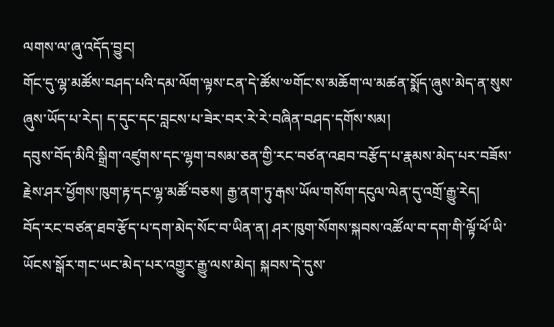ལགས་ལ་ཞུ་འདོད་བྱུང།
གོང་དུ་ལྷ་མཚོས་བཤད་པའི་དམ་ལོག་ལྟས་ངན་དེ་ཚོས་༧གོང་ས་མཆོག་ལ་མཚན་སྨོད་ཞུས་མེད་ན་སུས་ཞུས་ཡོད་པ་རེད། ད་དུང་དང་བླངས་པ་ཟེར་བར་རེ་རེ་བཞིན་བཤད་དགོས་སམ།
དབུས་བོད་མིའི་སྒྲིག་འཛུགས་དང་ལྷག་བསམ་ཅན་གྱི་རང་བཙན་འཐབ་བརྩོད་པ་རྣམས་མེད་པར་བཟོས་རྗེས་ཤར་ཕྱོགས་ཁུག་རྟ་དང་ལྷ་མཚོ་བཅས། རྒྱ་ནག་ཏུ་རྒས་ཡོལ་གསོག་དངུལ་ལེན་དུ་འགྲོ་རྒྱུ་རེད།
བོད་རང་བཙན་ཐབ་རྩོད་པ་དག་མེད་སོང་བ་ཡིན་ན། ཤར་ཁུག་སོགས་སྐབས་འཚོལ་བ་དག་གི་ལྟོ་ཕོ་ཡི་ཡོངས་སྒོར་གང་ཡང་མེད་པར་འགྱུར་རྒྱུ་ལས་མེད། སྐབས་དེ་དུས་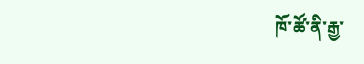ཁོ་ཚོ་ནི་རྒྱ་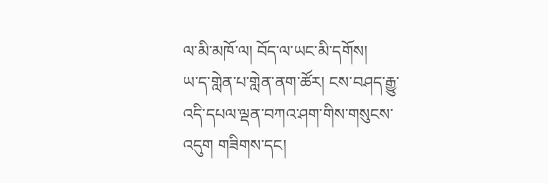ལ་མི་མཁོ་ལ། བོད་ལ་ཡང་མི་དགོས།
ཡ་ད་གླེན་པ་གླེན་ནག་ཚོར། ངས་བཤད་རྒྱུ་འདི་དཔལ་ལྡན་བཀའ་ཤག་གིས་གསུངས་འདུག གཟིགས་དང།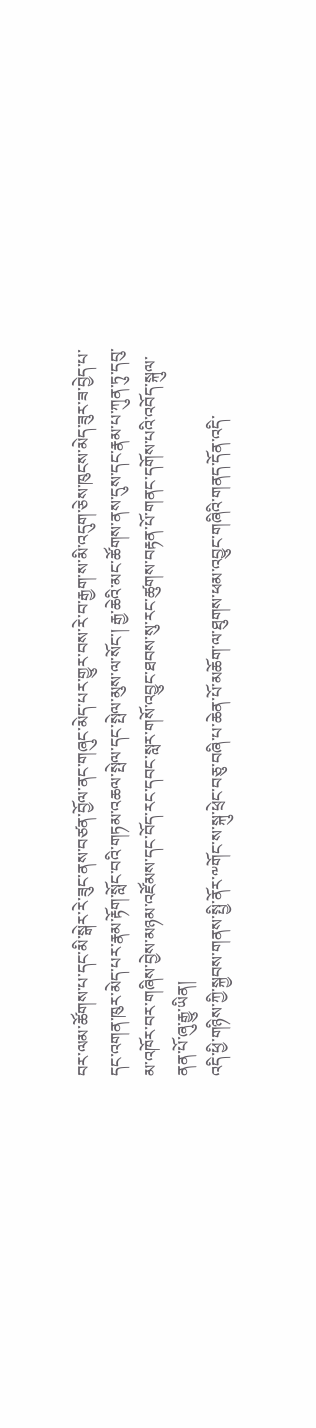བར་ལམ་ཚོགས་པ་དང་མི་སྒེར་རེ་ཟུང་ནས་བཙན་བྱོལ་ནང་གཞུང་མེད་པར་གྱུར་བས་རེ་བ་རྒྱག་ས་མི་འདུག་ཅེས་ཁུངས་མེད་ཟུར་ཟ་བྱེད་པ་དང་འགན་ཁུར་མེད་པར་རྣམ་རྟོག་སློང་བའི་གཏམ་འཆལ་སྤེལ་དང་སྤེལ་མུས་ལ་སོང་། རྒྱ་ཆེའི་མང་ཚོགས་ནས་དུས་དང་རྣམ་པ་ཀུན་ཏུ་དབུ་མ་འཁོར་བར་གཞིས་བྱེས་མཉམ་འཛོམས་དང་བོད་རང་དབང་སླར་གསོ་འབྱུང་ཐབས་སུ་རང་ཚུགས་བརྟན་པོ་གནང་དགོས་པའི་འབོད་སྐུལ་ནན་པོ་ཞུ་རྒྱུ་ཡིན།
འདི་ཕྱི་གཉིས་ཀྱི་སྐྱབས་གནས་སྤྱི་ནོར་༸གོང་ས་སྐུ་ཕྲེང་བཅུ་བཞི་པ་ཆེན་པོ་མཆོག་ལ་ཐུགས་ཕམ་འབྱུང་གཞིའི་གནད་དོན་འདི་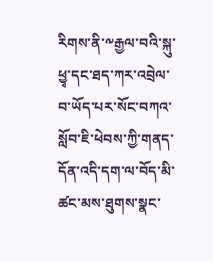རིགས་ནི་༸རྒྱལ་བའི་སྐུ་ཕྱྭ་དང་ཐད་ཀར་འབྲེལ་བ་ཡོད་པར་སོང་བཀའ་སློབ་ཇི་ཕེབས་ཀྱི་གནད་དོན་འདི་དག་ལ་བོད་མི་ཚང་མས་ཐུགས་སྣང་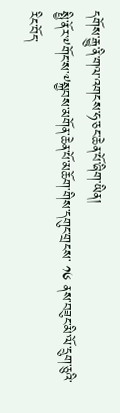དགོས་རྒྱུ་ནི་གལ་འགངས་ཧ་ཅང་ཆེན་པོ་ཞིག་ཡིན།
སྤྱི་ནོར་༸གོང་ས་༸སྐྱབས་མགོན་ཆེན་པོ་མཆོག་གིས་དགུང་གྲངས་ ༡༦ ནས་བཟུང་མི་ལོ་དྲུག་ཅུའི་རིང་བོད་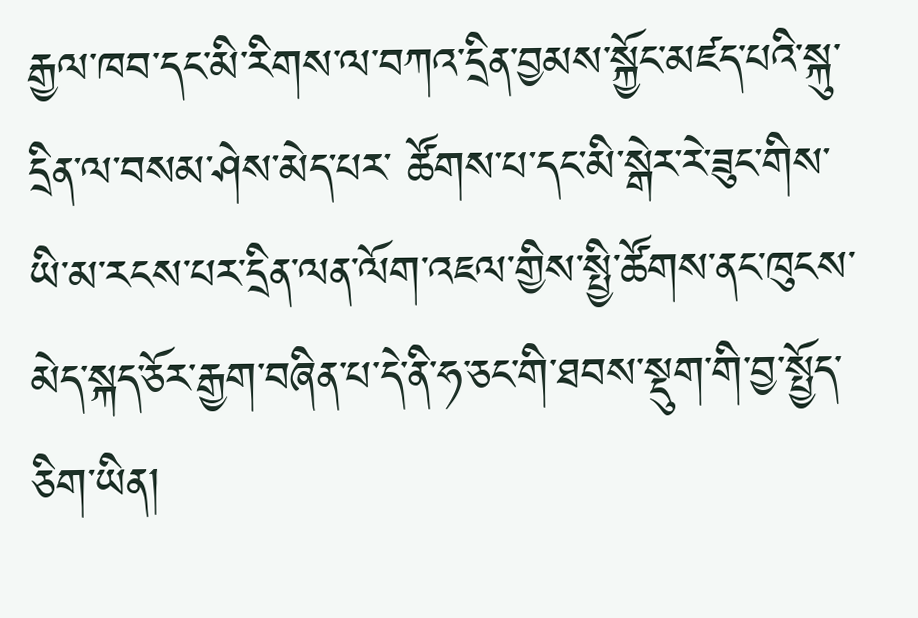རྒྱལ་ཁབ་དང་མི་རིགས་ལ་བཀའ་དྲིན་བྱམས་སྐྱོང་མཛད་པའི་སྐུ་དྲིན་ལ་བསམ་ཤེས་མེད་པར་ ཚོགས་པ་དང་མི་སྒེར་རེ་ཟུང་གིས་ཡི་མ་རངས་པར་དྲིན་ལན་ལོག་འཇལ་གྱིས་སྤྱི་ཚོགས་ནང་ཁུངས་མེད་སྐད་ཅོར་རྒྱག་བཞིན་པ་དེ་ནི་ཧ་ཅང་གི་ཐབས་སྡུག་གི་བྱ་སྤྱོད་ཅིག་ཡིན།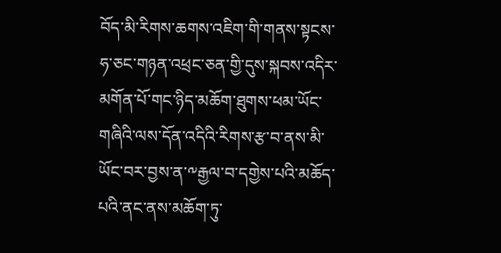བོད་མི་རིགས་ཆགས་འཇིག་གི་གནས་སྟངས་ཧ་ཅང་གཉན་འཕྲང་ཅན་གྱི་དུས་སྐབས་འདིར་མགོན་པོ་གང་ཉིད་མཆོག་ཐུགས་ཕམ་ཡོང་གཞིའི་ལས་དོན་འདིའི་རིགས་རྩ་བ་ནས་མི་ཡོང་བར་བྱས་ན་༸རྒྱལ་བ་དགྱེས་པའི་མཆོད་པའི་ནང་ནས་མཆོག་ཏུ་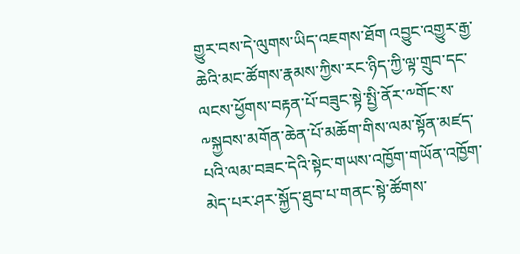གྱུར་བས་དེ་ལུགས་ཡིད་འཇགས་ཐོག འབྱུང་འགྱུར་རྒྱ་ཆེའི་མང་ཚོགས་རྣམས་ཀྱིས་རང་ཉིད་ཀྱི་ལྟ་གྲུབ་དང་ལངས་ཕྱོགས་བརྟན་པོ་བཟུང་སྟེ་སྤྱི་ནོར་༸གོང་ས་༸སྐྱབས་མགོན་ཆེན་པོ་མཆོག་གིས་ལམ་སྟོན་མཛད་པའི་ལམ་བཟང་དེའི་སྟེང་གཡས་འཁྱོག་གཡོན་འཁྱོག་མེད་པར་ཤར་སྐྱོད་ཐུབ་པ་གནང་སྟེ་ཚོགས་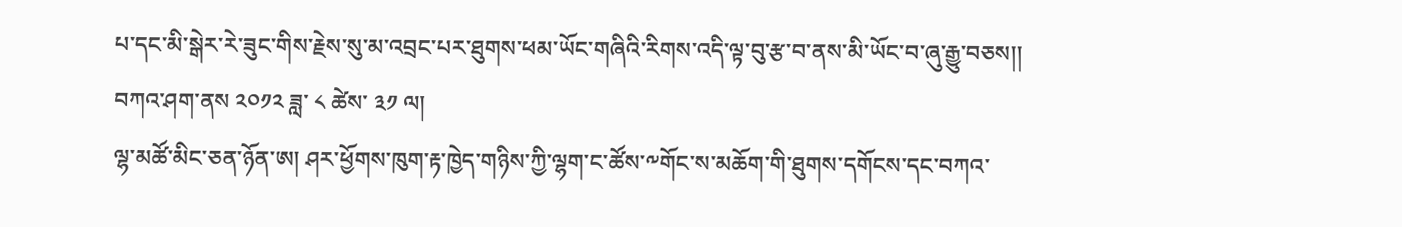པ་དང་མི་སྒེར་རེ་ཟུང་གིས་རྗེས་སུ་མ་འབྲང་པར་ཐུགས་ཕམ་ཡོང་གཞིའི་རིགས་འདི་ལྟ་བུ་རྩ་བ་ནས་མི་ཡོང་བ་ཞུ་རྒྱུ་བཅས།།
བཀའ་ཤག་ནས ༢༠༡༢ ཟླ་ ༨ ཚེས་ ༣༡ ལ།
ལྷ་མཚོ་མིང་ཅན་ཉོན་ཨ། ཤར་ཕྱོགས་ཁུག་རྟ་ཁྱེད་གཉིས་ཀྱི་ལྷག་ང་ཚོས་༸གོང་ས་མཆོག་གི་ཐུགས་དགོངས་དང་བཀའ་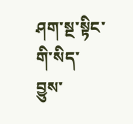ཤག་སྔ་སྟིང་གི་སིད་བྱུས་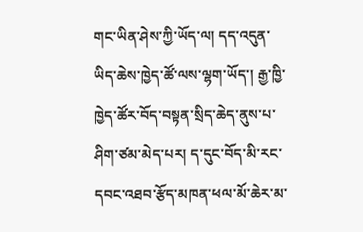གང་ཡིན་ཤེས་ཀྱི་ཡོད་ལ། དད་འདུན་ཡིད་ཆེས་ཁྱེད་ཚོ་ལས་ལྷག་ཡོད་། རྒྱ་ཁྱི་ཁྱེད་ཚོར་བོད་བསྟན་སྲིད་ཆེད་ནུས་པ་ཤིག་ཙམ་མེད་པར། ད་དུང་བོད་མི་རང་དབང་འཐབ་རྩོད་མཁན་ཕལ་མོ་ཆེར་མ་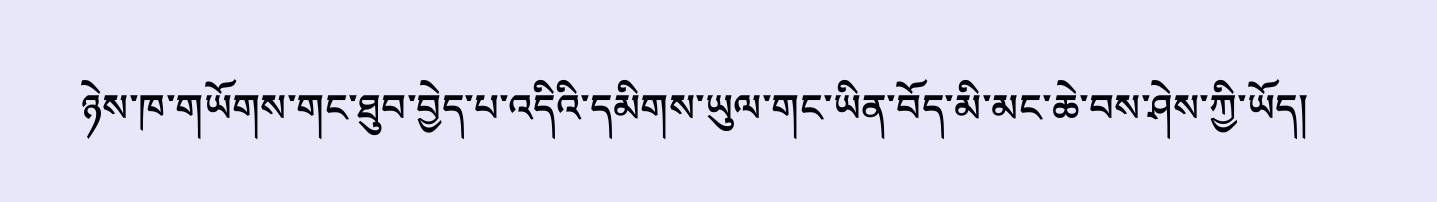ཉེས་ཁ་གཡོགས་གང་ཐུབ་བྱེད་པ་འདིའི་དམིགས་ཡུལ་གང་ཡིན་བོད་མི་མང་ཆེ་བས་ཤེས་ཀྱི་ཡོད།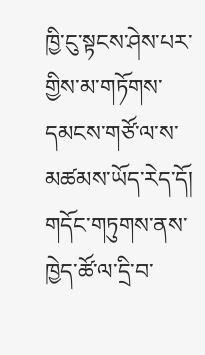ཁྱི་ངུ་སྟངས་ཤེས་པར་གྱིས་མ་གཏོགས་དམངས་གཙོ་ལ་ས་མཚམས་ཡོད་རེད་དོ། གདོང་གཏུགས་ནས་ཁྱེད་ཚོ་ལ་དྲི་བ་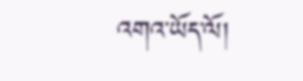འགའ་ཡོད་ལོ།